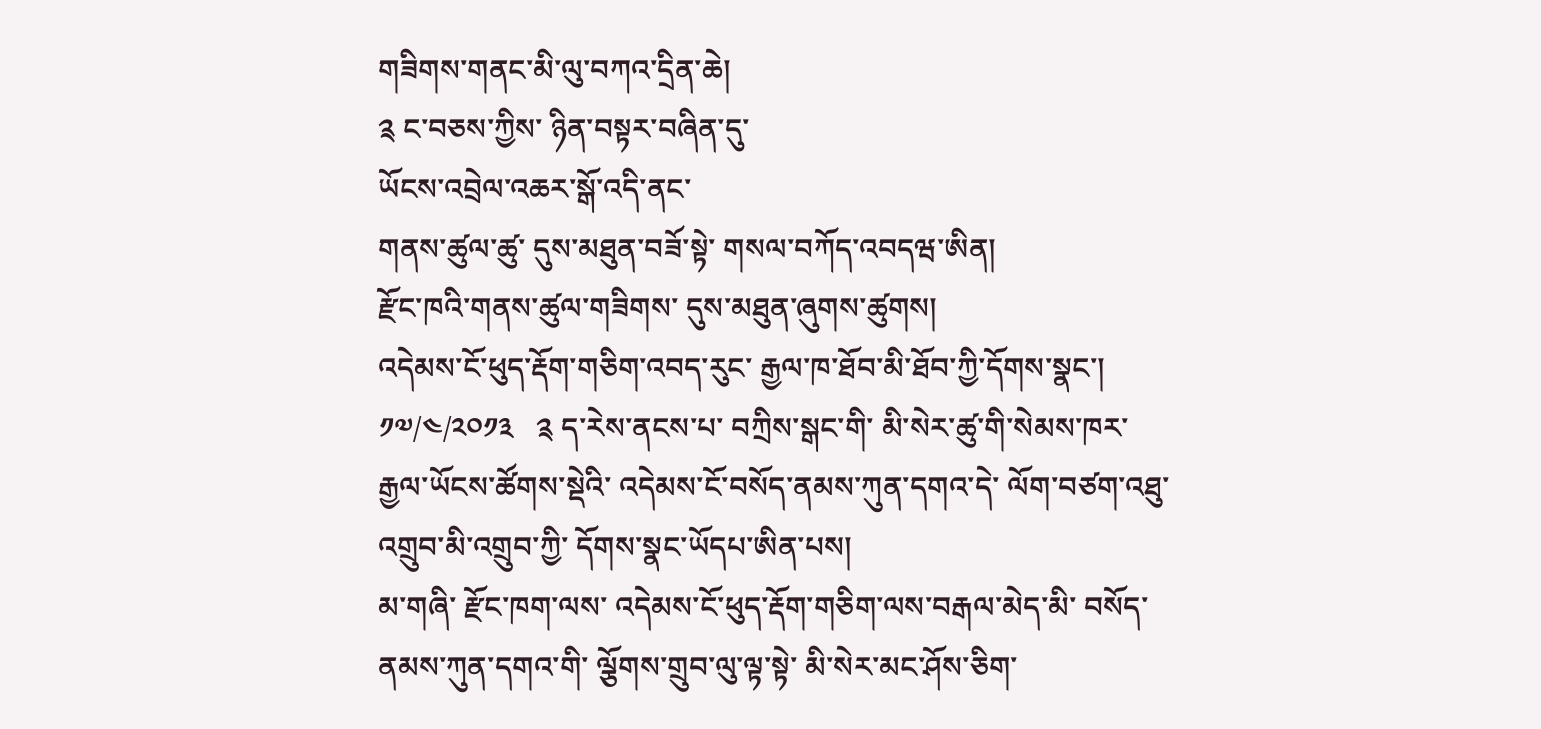གཟིགས་གནང་མི་ལུ་བཀའ་དྲིན་ཆེ།
༉ ང་བཅས་ཀྱིས་ ཉིན་བསྟར་བཞིན་དུ་
ཡོངས་འབྲེལ་འཆར་སྒོ་འདི་ནང་
གནས་ཚུལ་ཚུ་ དུས་མཐུན་བཟོ་སྟེ་ གསལ་བཀོད་འབདཝ་ཨིན།
རྫོང་ཁའི་གནས་ཚུལ་གཟིགས་ དུས་མཐུན་ཞུགས་ཚུགས།
འདེམས་ངོ་ཕུད་རྡོག་གཅིག་འབད་རུང་ རྒྱལ་ཁ་ཐོབ་མི་ཐོབ་ཀྱི་དོགས་སྣང་།
༡༧/༤/༢༠༡༣   ༉ ད་རེས་ནངས་པ་ བཀྲིས་སྒང་གི་ མི་སེར་ཚུ་གི་སེམས་ཁར་ རྒྱལ་ཡོངས་ཚོགས་སྡེའི་ འདེམས་ངོ་བསོད་ནམས་ཀུན་དགའ་དེ་ ལོག་བཙག་འཐུ་འགྲུབ་མི་འགྲུབ་ཀྱི་ དོགས་སྣང་ཡོདཔ་ཨིན་པས།
མ་གཞི་ རྫོང་ཁག་ལས་ འདེམས་ངོ་ཕུད་རྡོག་གཅིག་ལས་བརྒལ་མེད་མི་ བསོད་ནམས་ཀུན་དགའ་གི་ ལྕོགས་གྲུབ་ལུ་ལྟ་སྟེ་ མི་སེར་མང་ཤོས་ཅིག་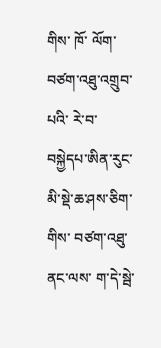གིས་ ཁོ་ ལོག་བཙག་འཐུ་འགྲུབ་པའི་ རེ་བ་བསྐྱེདཔ་ཨིན་རུང་ མི་སྡེ་ཆ་ཤས་ཅིག་གིས་ བཙག་འཐུ་ནང་ལས་ ག་དེ་སྦེ་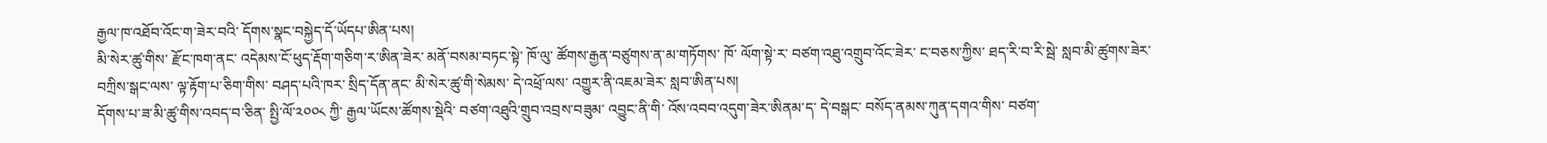རྒྱལ་ཁ་འཐོབ་འོང་ག་ཟེར་བའི་ དོགས་སྣང་བསྐྱེད་དོ་ཡོདཔ་ཨིན་པས།
མི་སེར་ཚུ་གིས་ རྫོང་ཁག་ནང་ འདེམས་ངོ་ཕུད་རྡོག་གཅིག་ར་ཨིན་ཟེར་ མནོ་བསམ་བཏང་སྟེ་ ཁོ་ལུ་ ཚོགས་རྒྱན་བཙུགས་ན་མ་གཏོགས་ ཁོ་ ལོག་སྟེ་ར་ བཙག་འཐུ་འགྲུབ་འོང་ཟེར་ ང་བཅས་ཀྱིས་ ཐད་རི་བ་རི་སྦེ་ སླབ་མི་ཚུགས་ཟེར་ བཀྲིས་སྒང་ལས་ ལྟ་རྟོག་པ་ཅིག་གིས་ བཤད་པའི་ཁར་ སྲིད་དོན་ནང་ མི་སེར་ཚུ་གི་སེམས་ དེ་འཕྲོ་ལས་ འགྱུར་ནི་འཇམ་ཟེར་ སླབ་ཨིན་པས།
དོགས་པ་ཟ་མི་ཚུ་གིས་འབད་བ་ཅིན་ སྤྱི་ལོ་༢༠༠༨ ཀྱི་ རྒྱལ་ཡོངས་ཚོགས་སྡེའི་ བཙག་འཐུའི་གྲུབ་འབྲས་བཟུམ་ འབྱུང་ནི་གི་ འོས་འབབ་འདུག་ཟེར་ཨིནམ་ད་ དེ་བསྒང་ བསོད་ནམས་ཀུན་དགའ་གིས་ བཙག་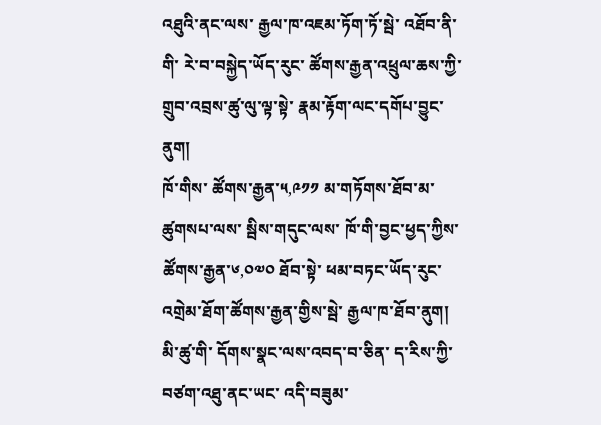འཐུའི་ནང་ལས་ རྒྱལ་ཁ་འཇམ་ཏོག་ཏོ་སྦེ་ འཐོབ་ནི་གི་ རེ་བ་བསྐྱེད་ཡོད་རུང་ ཚོགས་རྒྱན་འཕྲུལ་ཆས་ཀྱི་ གྲུབ་འབྲས་ཚུ་ལུ་ལྟ་སྟེ་ རྣམ་རྟོག་ལང་དགོཔ་བྱུང་ནུག།
ཁོ་གིས་ ཚོགས་རྒྱན་༥,༩༡༡ མ་གཏོགས་ཐོབ་མ་ཚུགསཔ་ལས་ སྦིས་གདུང་ལས་ ཁོ་གི་བྱང་ཕྱད་ཀྱིས་ ཚོགས་རྒྱན་༦,༠༧༠ ཐོབ་སྟེ་ ཕམ་བཏང་ཡོད་རུང་ འགྲེམ་ཐོག་ཚོགས་རྒྱན་གྱིས་སྦེ་ རྒྱལ་ཁ་ཐོབ་ནུག།
མི་ཚུ་གི་ དོགས་སྣང་ལས་འབད་བ་ཅིན་ ད་རིས་ཀྱི་ བཙག་འཐུ་ནང་ཡང་ འདི་བཟུམ་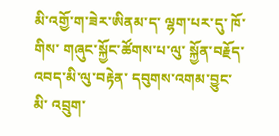མི་འགྱོ་ག་ཟེར་ཨིནམ་ད་ ལྷག་པར་དུ་ ཁོ་གིས་ གཞུང་སྐྱོང་ཚོགས་པ་ལུ་ སྐྱོན་བརྗོད་འབད་མི་ལུ་བརྟེན་ དབུགས་འགམ་བྱུང་མི་ འབྲུག་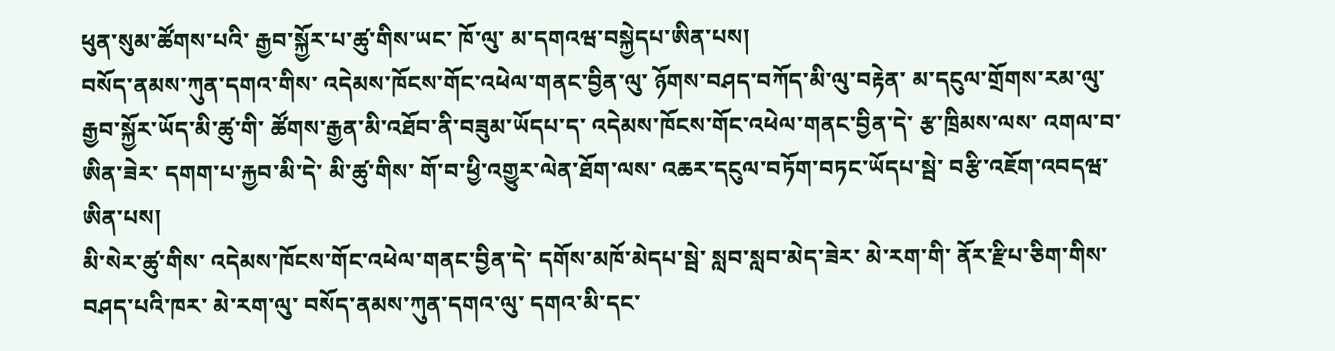ཕུན་སུམ་ཚོགས་པའི་ རྒྱབ་སྐྱོར་པ་ཚུ་གིས་ཡང་ ཁོ་ལུ་ མ་དགའཝ་བསྐྱེདཔ་ཨིན་པས།
བསོད་ནམས་ཀུན་དགའ་གིས་ འདེམས་ཁོངས་གོང་འཕེལ་གནང་བྱིན་ལུ་ ཉོགས་བཤད་བཀོད་མི་ལུ་བརྟེན་ མ་དངུལ་གྲོགས་རམ་ལུ་ རྒྱབ་སྐྱོར་ཡོད་མི་ཚུ་གི་ ཚོགས་རྒྱན་མི་འཐོབ་ནི་བཟུམ་ཡོདཔ་ད་ འདེམས་ཁོངས་གོང་འཕེལ་གནང་བྱིན་དེ་ རྩ་ཁྲིམས་ལས་ འགལ་བ་ཨིན་ཟེར་ དགག་པ་རྐྱབ་མི་དེ་ མི་ཚུ་གིས་ གོ་བ་ཕྱི་འགྱུར་ལེན་ཐོག་ལས་ འཆར་དངུལ་བཏོག་བཏང་ཡོདཔ་སྦེ་ བརྩི་འཇོག་འབདཝ་ཨིན་པས།
མི་སེར་ཚུ་གིས་ འདེམས་ཁོངས་གོང་འཕེལ་གནང་བྱིན་དེ་ དགོས་མཁོ་མེདཔ་སྦེ་ སླབ་སླབ་མེད་ཟེར་ མེ་རག་གི་ ནོར་རྫིཔ་ཅིག་གིས་ བཤད་པའི་ཁར་ མེ་རག་ལུ་ བསོད་ནམས་ཀུན་དགའ་ལུ་ དགའ་མི་དང་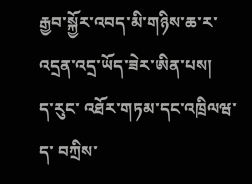རྒྱབ་སྐྱོར་འབད་མི་གཉིས་ཆ་ར་ འདྲན་འདྲ་ཡོད་ཟེར་ཨིན་པས།
ད་རུང་ འཐོར་གཏམ་དང་འཁྲིལཝ་ད་ བཀྲིས་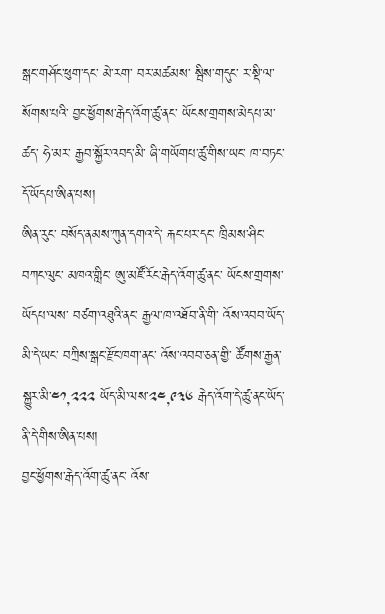སྒང་གཤོང་ཕུག་དང་ མེ་རག་ བར་མཚམས་ སྦིས་གདུང་ ར་སྡི་ལ་སོགས་པའི་ བྱང་ཕྱོགས་རྒེད་འོག་ཚུ་ནང་ ཡོངས་གྲགས་མེདཔ་མ་ཚད་ ཧེ་མར་ རྒྱབ་སྐྱོར་འབད་མི་ ཞི་གཡོགཔ་ཚུ་གིས་ཡང་ ཁ་བཏང་དོ་ཡོདཔ་ཨིན་པས།
ཨིན་རུང་ བསོད་ནམས་ཀུན་དགའ་དེ་ རྐང་པར་དང་ ཁྲིམས་ཤིང་ བཀང་ལུང་ མཁའ་གླིང་ ཨུ་མཛོ་རོང་རྒེད་འོག་ཚུ་ནང་ ཡོངས་གྲགས་ཡོདཔ་ལས་ བཙག་འཐུའི་ནང་ རྒྱལ་ཁ་འཐོབ་ནི་གི་ འོས་འབབ་ཡོད་མི་དེ་ཡང་ བཀྲིས་སྒང་རྫོང་ཁག་ནང་ འོས་འབབ་ཅན་གྱི་ ཚོགས་རྒྱན་སྐྱུར་མི་༤༡,༢༢༢ ཡོད་མི་ལས་༢༤,༩༣༦ རྒེད་འོག་དེ་ཚུ་ནང་ཡོད་ནི་དེ་གིས་ཨིན་པས།
བྱང་ཕྱོགས་རྒེད་འོག་ཚུ་ནང་ འོས་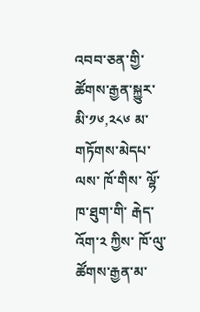འབབ་ཅན་གྱི་ ཚོགས་རྒྱན་སྐྱུར་མི་༡༦,༢༨༦ མ་གཏོགས་མེདཔ་ལས་ ཁོ་གིས་ ལྷོ་ཁ་ཐུག་གི་ རྒེད་འོག་༢ ཀྱིས་ ཁོ་ལུ་ ཚོགས་རྒྱན་མ་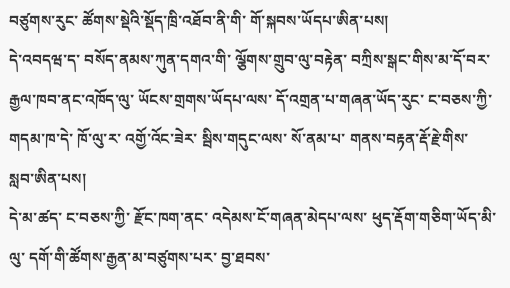བཙུགས་རུང་ ཚོགས་སྡེའི་སྡོད་ཁྲི་འཐོབ་ནི་གི་ གོ་སྐབས་ཡོདཔ་ཨིན་པས།
དེ་འབདཝ་ད་ བསོད་ནམས་ཀུན་དགའ་གི་ ལྕོགས་གྲུབ་ལུ་བརྟེན་ བཀྲིས་སྒང་གིས་མ་དོ་བར་ རྒྱལ་ཁབ་ནང་འཁོད་ལུ་ ཡོངས་གྲགས་ཡོདཔ་ལས་ དོ་འགྲན་པ་གཞན་ཡོད་རུང་ ང་བཅས་ཀྱི་ གདམ་ཁ་དེ་ ཁོ་ལུ་ར་ འགྱོ་འོང་ཟེར་ སྦིས་གདུང་ལས་ སོ་ནམ་པ་ གནས་བརྟན་རྡོ་རྗེ་གིས་ སླབ་ཨིན་པས།
དེ་མ་ཚད་ ང་བཅས་ཀྱི་ རྫོང་ཁག་ནང་ འདེམས་ངོ་གཞན་མེདཔ་ལས་ ཕུད་རྡོག་གཅིག་ཡོད་མི་ལུ་ དགོ་གི་ཚོགས་རྒྱན་མ་བཙུགས་པར་ བྱ་ཐབས་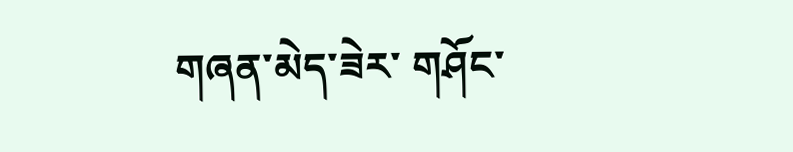གཞན་མེད་ཟེར་ གཤོང་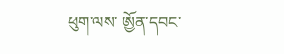ཕུག་ལས་ ཨྱོན་དབང་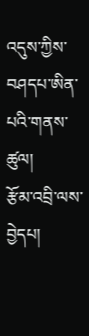འདུས་ཀྱིས་ བཤདཔ་ཨིན་པའི་གནས་ཚུལ།
རྩོམ་འབྲི་ལས་བྱེདཔ།